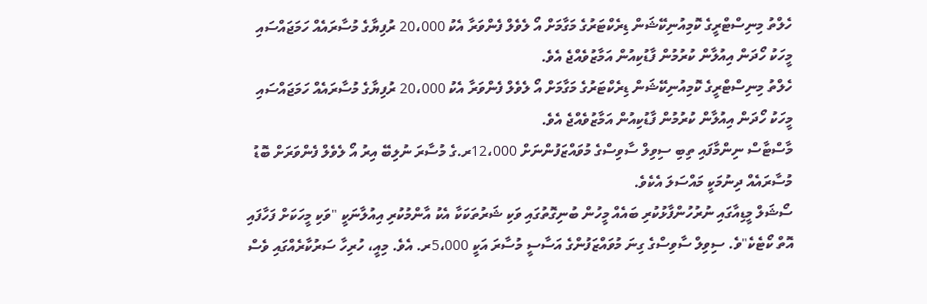ހެލްތު މިނިސްޓްރީގެ ކޮމިއުނިކޭޝަން ޑިރެކްޓަރުގެ މަގާމަށް އޯ ލެވެލް ފެންވަރާ އެކު 20،000 ރުފިޔާގެ މުސާރައެއް ހަމަޖައްސައި މީހަކު ހޯދަން އިއުލާން ކުރުމުން ފާޑުކިއުން އަމާޒުވެއްޖެ އެވެ.
ހެލްތު މިނިސްޓްރީގެ ކޮމިއުނިކޭޝަން ޑިރެކްޓަރުގެ މަގާމަށް އޯ ލެވެލް ފެންވަރާ އެކު 20،000 ރުފިޔާގެ މުސާރައެއް ހަމަޖައްސައި މީހަކު ހޯދަން އިއުލާން ކުރުމުން ފާޑުކިއުން އަމާޒުވެއްޖެ އެވެ.
މާސްޓާސް ނިންމާފައި ތިބި ސިވިލް ސާވިސްގެ މުވައްޒަފުންނަށް 12،000ރ.ގެ މުސާރަ ނުލިބޭ އިރު އޯ ލެވެލް ފެންވަރަށް ބޮޑު މުސާރައެއް ދިނުމަކީ މައްސަލަ އެކެވެ.
ސޯޝަލް މީޑިއާގައި ނުރުހުންފާޅުކުރި ބައެއް މީހުން ބުނިގޮތުގައި ވަކި ޝަރުތަކަކާ އެކު އާންމުކުރި އިއުލާނަކީ "ވަކި މީހަކަށް ފަހާފައި އޮތް ކޯޓެކެ"ވެ. ސިވިލް ސާވިސްގެ ގިނަ މުވައްޒަފުންގެ އަސާސީ މުސާރަ އަކީ 5،000ރ. އެވެ. މިއީ، ހުރިހާ ސަރުކާރެއްގައި ވެސް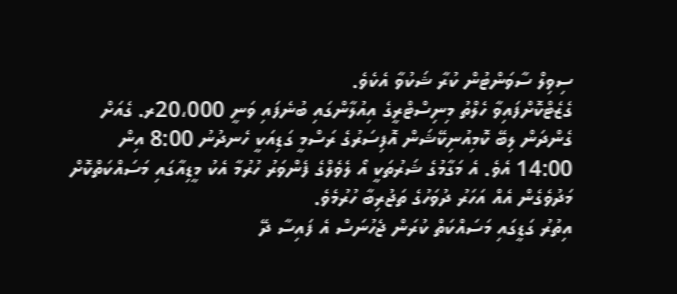ސިވިލް ސާވަންޓުން ކުރާ ޝަކުވާ އެކެވެ.
ގެޒެޓްކޮށްފައިވާ ހެލްތު މިނިސްޓްރީގެ އިއުލާންގައި ބުނެފައި ވަނީ 20،000ރ. ގެއަށް ގެންދަން ލިބޭ ކޮމިއުނިކޭޝަން އޮފިސަރުގެ ރަސްމީ ގަޑިއަކީ ހެނދުނު 8:00 އިން 14:00 އެވެ. އެ މަގާމުގެ ޝަރުތަކީ އޯ ލެވެލްގެ ފެންވަރު ހުރުމާ އެކު މީޑިއާގައި މަސައްކަތްކޮށް މަދުވެގެން އެއް އަހަރު ދުވަހުގެ ތަޖުރިބާ ހުރުމެވެ.
އިތުރު ގަޑީގައި މަސައްކަތް ކުރަން ޖެހުނަސް އެ ފައިސާ ދޭ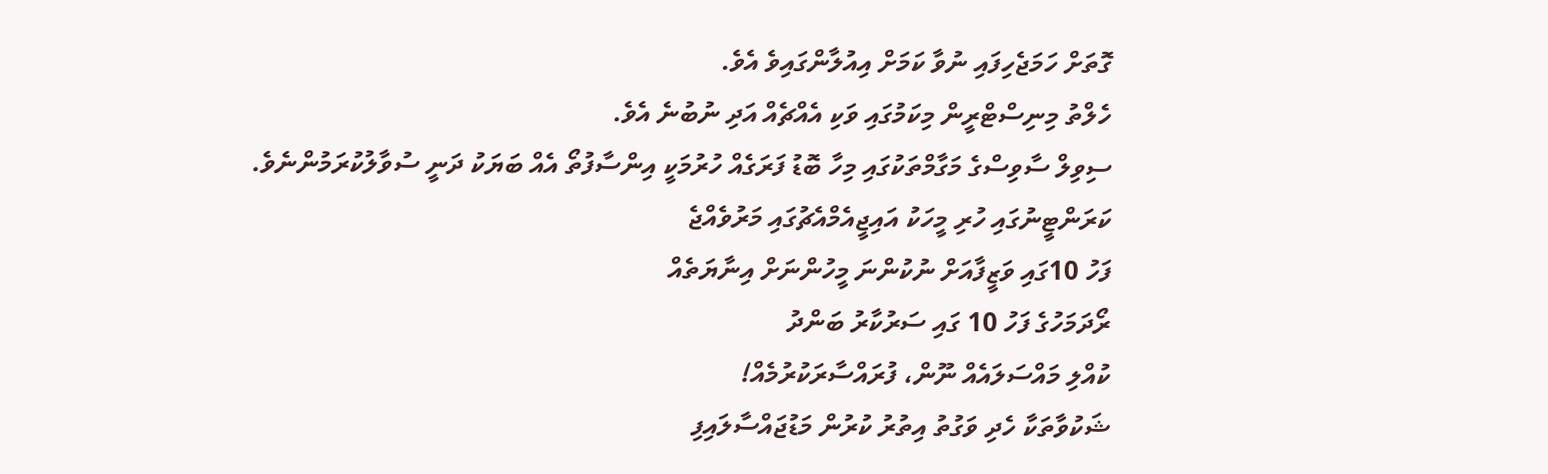ގޮތަށް ހަމަޖެހިފައި ނުވާ ކަމަށް އިއުލާންގައިވެ އެވެ.
ހެލްތު މިނިސްޓްރީން މިކަމުގައި ވަކި އެއްޗެއް އަދި ނުބުނެ އެވެ.
ސިވިލް ސާވިސްގެ މަގާމްތަކުގައި މިހާ ބޮޑު ފަރަގެއް ހުރުމަކީ އިންސާފުތޯ އެއް ބަޔަކު ދަނީ ސުވާލުކުރަމުންނެވެ.
ކަރަންޓީނުގައި ހުރި މީހަކު އައިޖީއެމްއެޗުގައި މަރުވެއްޖެ
ފަހު 10ގައި ވަޒީފާއަށް ނުކުންނަ މީހުންނަށް އިނާޔަތެއް
ރޯދަމަހުގެ ފަހު 10 ގައި ސަރުކާރު ބަންދު
ކުއްލި މައްސަލައެއް ނޫން، ފުރައްސާރަކުރުމެއް!
ޝަކުވާތަކާ ހެދި ވަގުތު އިތުރު ކުރުން މަޑުޖައްސާލައިފި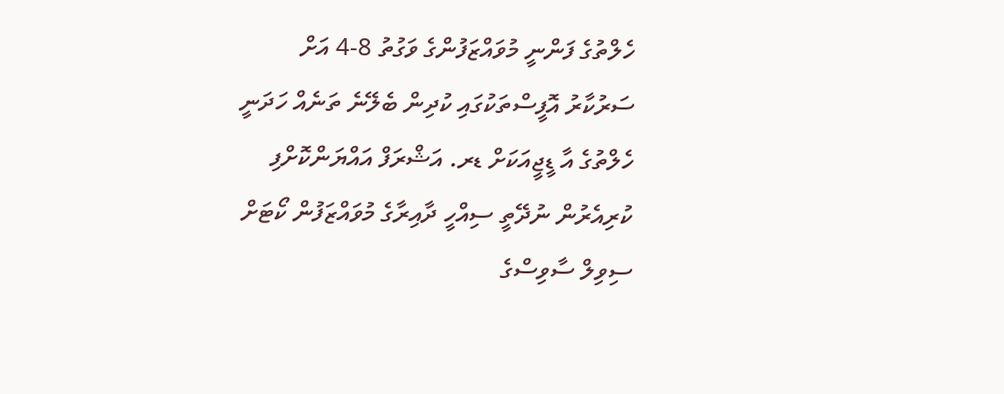ހެލްތުގެ ފަންނީ މުވައްޒަފުންގެ ވަގުތު 8-4 އަށް
ސަރުކާރު އޮފީސްތަކުގައި ކުދިން ބެލޭނެ ތަނެއް ހަދަނީ
ހެލްތުގެ އާ ޑީޖީއަކަށް ޑރ. އަޝްރަފް އައްޔަންކޮށްފި
ކުރިއެރުން ނުދޭތީ ސިއްހީ ދާއިރާގެ މުވައްޒަފުން ކޯޓަށް
ސިވިލް ސާވިސްގެ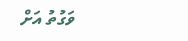ވަގުތު އަށް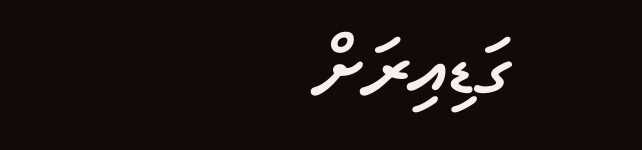ގަޑިއިރަށް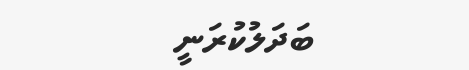ބަދަލުކުރަނީ